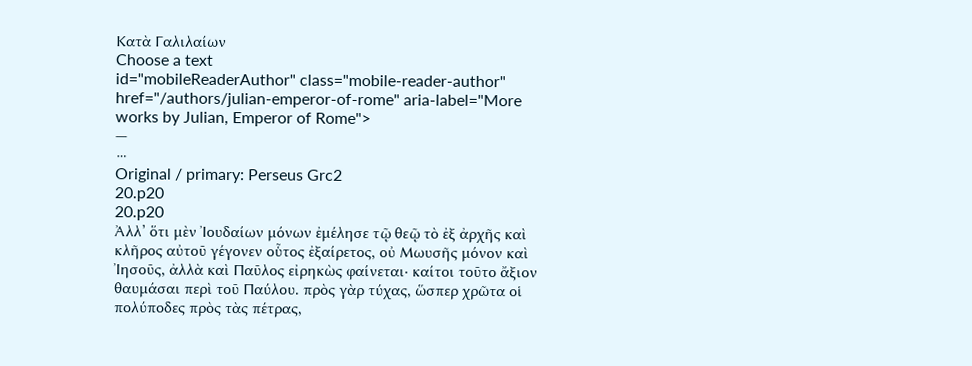Κατὰ Γαλιλαίων
Choose a text
id="mobileReaderAuthor" class="mobile-reader-author" href="/authors/julian-emperor-of-rome" aria-label="More works by Julian, Emperor of Rome">
—
⋯
Original / primary: Perseus Grc2
20.p20
20.p20
Ἀλλ’ ὅτι μὲν Ἰουδαίων μόνων ἐμέλησε τῷ θεῷ τὸ ἐξ ἀρχῆς καὶ κλῆρος αὐτοῦ γέγονεν οὗτος ἐξαίρετος, οὐ Μωυσῆς μόνον καὶ Ἰησοῦς, ἀλλὰ καὶ Παῦλος εἰρηκὼς φαίνεται· καίτοι τοῦτο ἄξιον θαυμάσαι περὶ τοῦ Παύλου. πρὸς γὰρ τύχας, ὥσπερ χρῶτα οἱ πολύποδες πρὸς τὰς πέτρας,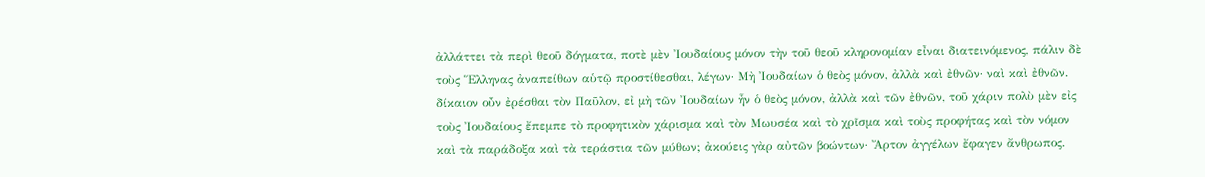ἀλλάττει τὰ περὶ θεοῦ δόγματα, ποτὲ μὲν Ἰουδαίους μόνον τὴν τοῦ θεοῦ κληρονομίαν εἶναι διατεινόμενος, πάλιν δὲ τοὺς Ἕλληνας ἀναπείθων αὑτῷ προστίθεσθαι, λέγων· Μὴ Ἰουδαίων ὁ θεὸς μόνον, ἀλλὰ καὶ ἐθνῶν· ναὶ καὶ ἐθνῶν. δίκαιον οὖν ἐρέσθαι τὸν Παῦλον, εἰ μὴ τῶν Ἰουδαίων ἦν ὁ θεὸς μόνον, ἀλλὰ καὶ τῶν ἐθνῶν, τοῦ χάριν πολὺ μὲν εἰς τοὺς Ἰουδαίους ἔπεμπε τὸ προφητικὸν χάρισμα καὶ τὸν Μωυσέα καὶ τὸ χρῖσμα καὶ τοὺς προφήτας καὶ τὸν νόμον καὶ τὰ παράδοξα καὶ τὰ τεράστια τῶν μύθων; ἀκούεις γὰρ αὐτῶν βοώντων· Ἄρτον ἀγγέλων ἔφαγεν ἄνθρωπος.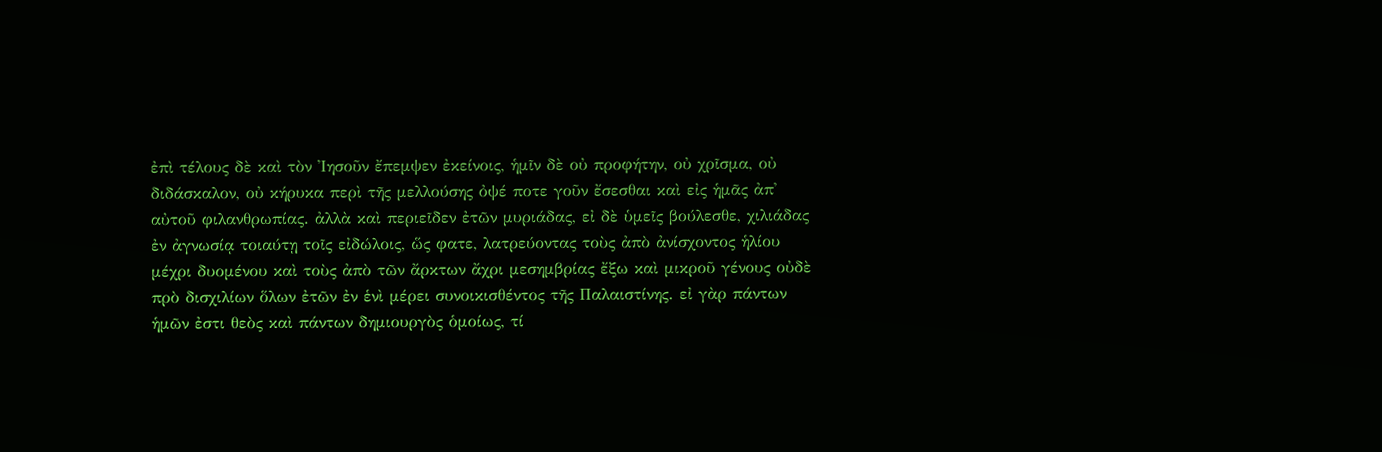ἐπὶ τέλους δὲ καὶ τὸν Ἰησοῦν ἔπεμψεν ἐκείνοις, ἡμῖν δὲ οὐ προφήτην, οὐ χρῖσμα, οὐ διδάσκαλον, οὐ κήρυκα περὶ τῆς μελλούσης ὀψέ ποτε γοῦν ἔσεσθαι καὶ εἰς ἡμᾶς ἀπ̓ αὐτοῦ φιλανθρωπίας. ἀλλὰ καὶ περιεῖδεν ἐτῶν μυριάδας, εἰ δὲ ὑμεῖς βούλεσθε, χιλιάδας ἐν ἀγνωσίᾳ τοιαύτῃ τοῖς εἰδώλοις, ὥς φατε, λατρεύοντας τοὺς ἀπὸ ἀνίσχοντος ἡλίου μέχρι δυομένου καὶ τοὺς ἀπὸ τῶν ἄρκτων ἄχρι μεσημβρίας ἔξω καὶ μικροῦ γένους οὐδὲ πρὸ δισχιλίων ὅλων ἐτῶν ἐν ἑνὶ μέρει συνοικισθέντος τῆς Παλαιστίνης. εἰ γὰρ πάντων ἡμῶν ἐστι θεὸς καὶ πάντων δημιουργὸς ὁμοίως, τί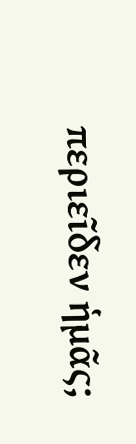περιεῖδεν ἡμᾶς;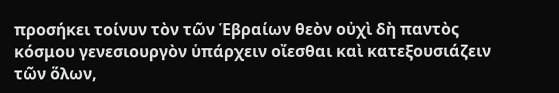προσήκει τοίνυν τὸν τῶν Ἑβραίων θεὸν οὐχὶ δὴ παντὸς κόσμου γενεσιουργὸν ὑπάρχειν οἴεσθαι καὶ κατεξουσιάζειν τῶν ὅλων,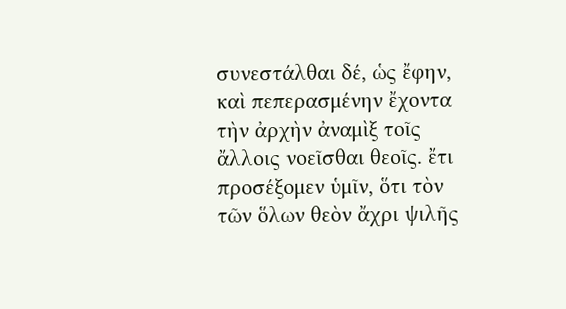συνεστάλθαι δέ, ὡς ἔφην, καὶ πεπερασμένην ἔχοντα τὴν ἀρχὴν ἀναμὶξ τοῖς ἄλλοις νοεῖσθαι θεοῖς. ἔτι προσέξομεν ὑμῖν, ὅτι τὸν τῶν ὅλων θεὸν ἄχρι ψιλῆς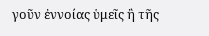γοῦν ἐννοίας ὑμεῖς ἢ τῆς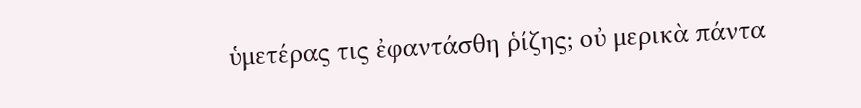ὑμετέρας τις ἐφαντάσθη ῥίζης; οὐ μερικὰ πάντα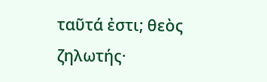ταῦτά ἐστι; θεὸς ζηλωτής·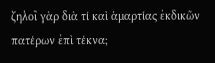ζηλοῖ γὰρ διὰ τί καὶ ἁμαρτίας ἐκδικῶν πατέρων ἐπὶ τέκνα;